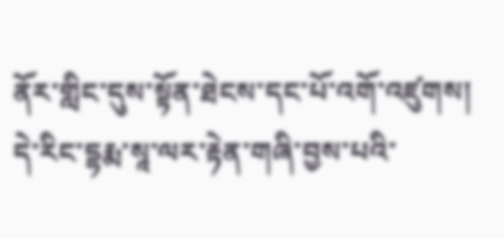ནོར་གླིང་དུས་སྟོན་ཐེངས་དང་པོ་འགོ་འཛུགས།
དེ་རིང་དྷརྨ་སཱ་ལར་རྟེན་གཞི་བྱས་པའི་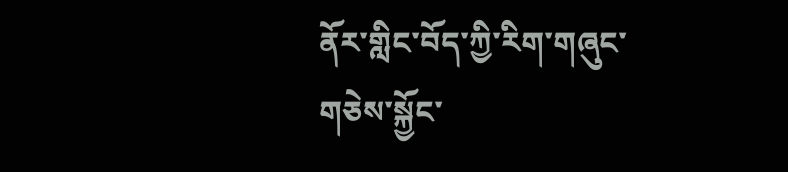ནོར་གླིང་བོད་ཀྱི་རིག་གཞུང་གཅེས་སྐྱོང་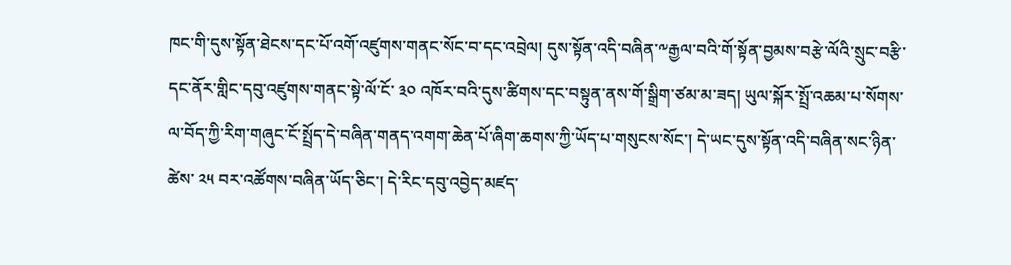ཁང་གི་དུས་སྟོན་ཐེངས་དང་པོ་འགོ་འཛུགས་གནང་སོང་བ་དང་འབྲེལ། དུས་སྟོན་འདི་བཞིན་༸རྒྱལ་བའི་གོ་སྟོན་བྱམས་བརྩེ་ལོའི་སྲུང་བརྩི་དང་ནོར་གླིང་དབུ་འཛུགས་གནང་སྟེ་ལོ་ངོ་ ༣༠ འཁོར་བའི་དུས་ཚིགས་དང་བསྟུན་ནས་གོ་སྒྲིག་ཙམ་མ་ཟད། ཡུལ་སྐོར་སྤྲོ་འཆམ་པ་སོགས་ལ་བོད་ཀྱི་རིག་གཞུང་ངོ་སྤྲོད་དེ་བཞིན་གནད་འགག་ཆེན་པོ་ཞིག་ཆགས་ཀྱི་ཡོད་པ་གསུངས་སོང་། དེ་ཡང་དུས་སྟོན་འདི་བཞིན་སང་ཉིན་ཚེས་ ༢༥ བར་འཚོགས་བཞིན་ཡོད་ཅིང་། དེ་རིང་དབུ་འབྱེད་མཛད་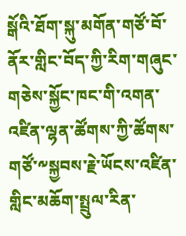སྒོའི་ཐོག་སྐུ་མགོན་གཙོ་བོ་ནོར་གླིང་བོད་ཀྱི་རིག་གཞུང་གཅེས་སྐྱོང་ཁང་གི་འགན་འཛིན་ལྷན་ཚོགས་ཀྱི་ཚོགས་གཙོ་༸སྐྱབས་རྗེ་ཡོངས་འཛིན་གླིང་མཆོག་སྤྲུལ་རིན་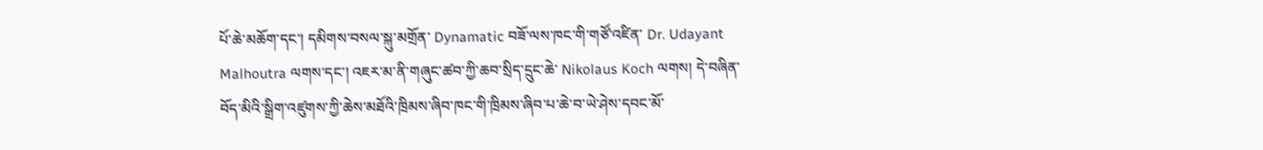པོ་ཆེ་མཆོག་དང་། དམིགས་བསལ་སྐུ་མགྲོན་ Dynamatic བཟོ་ལས་ཁང་གི་གཙོ་འཛིན་ Dr. Udayant Malhoutra ལགས་དང་། འཇར་མ་ནི་གཞུང་ཚབ་ཀྱི་ཆབ་སྲིད་དྲུང་ཆེ་ Nikolaus Koch ལགས། དེ་བཞིན་བོད་མིའི་སྒྲིག་འཛུགས་ཀྱི་ཆེས་མཐོའི་ཁྲིམས་ཞིབ་ཁང་གི་ཁྲིམས་ཞིབ་པ་ཆེ་བ་ཡེ་ཤེས་དབང་མོ་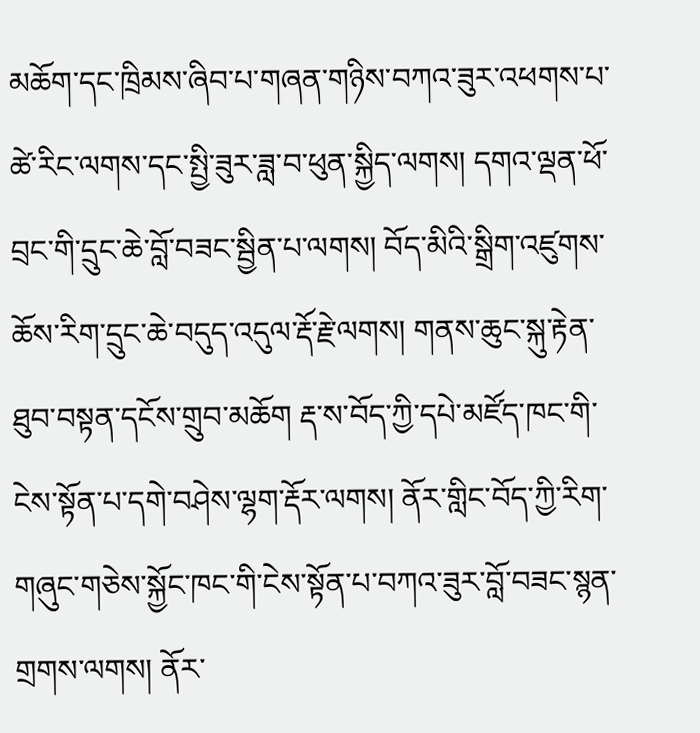མཆོག་དང་ཁྲིམས་ཞིབ་པ་གཞན་གཉིས་བཀའ་ཟུར་འཕགས་པ་ཚེ་རིང་ལགས་དང་སྤྱི་ཟུར་ཟླ་བ་ཕུན་སྐྱིད་ལགས། དགའ་ལྡན་ཕོ་བྲང་གི་དྲུང་ཆེ་བློ་བཟང་སྦྱིན་པ་ལགས། བོད་མིའི་སྒྲིག་འཛུགས་ཆོས་རིག་དྲུང་ཆེ་བདུད་འདུལ་རྡོ་རྗེ་ལགས། གནས་ཆུང་སྐུ་རྟེན་ཐུབ་བསྟན་དངོས་གྲུབ་མཆོག རྡ་ས་བོད་ཀྱི་དཔེ་མཛོད་ཁང་གི་ངེས་སྟོན་པ་དགེ་བཤེས་ལྷག་རྡོར་ལགས། ནོར་གླིང་བོད་ཀྱི་རིག་གཞུང་གཅེས་སྐྱོང་ཁང་གི་ངེས་སྟོན་པ་བཀའ་ཟུར་བློ་བཟང་སྙན་གྲགས་ལགས། ནོར་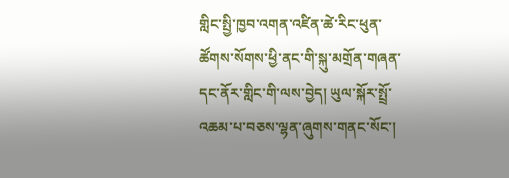གླིང་སྤྱི་ཁྱབ་འགན་འཛིན་ཚེ་རིང་ཕུན་ཚོགས་སོགས་ཕྱི་ནང་གི་སྐུ་མགྲོན་གཞན་དང་ནོར་གླིང་གི་ལས་བྱེད། ཡུལ་སྐོར་སྤྲོ་འཆམ་པ་བཅས་ལྷན་ཞུགས་གནང་སོང་།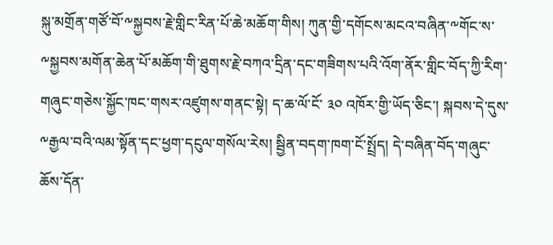སྐུ་མགྲོན་གཙོ་བོ་༸སྐྱབས་རྗེ་གླིང་རིན་པོ་ཆེ་མཆོག་གིས། ཀུན་གྱི་དགོངས་མངའ་བཞིན་༸གོང་ས་༸སྐྱབས་མགོན་ཆེན་པོ་མཆོག་གི་ཐུགས་རྗེ་བཀའ་དྲིན་དང་གཟིགས་པའི་འོག་ནོར་གླིང་བོད་ཀྱི་རིག་གཞུང་གཅེས་སྐྱོང་ཁང་གསར་འཛུགས་གནང་སྟེ། ད་ཆ་ལོ་ངོ་ ༣༠ འཁོར་གྱི་ཡོད་ཅིང་། སྐབས་དེ་དུས་༸རྒྱལ་བའི་ལམ་སྟོན་དང་ཕྱག་དངུལ་གསོལ་རེས། སྦྱིན་བདག་ཁག་ངོ་སྤྲོད། དེ་བཞིན་བོད་གཞུང་ཆོས་དོན་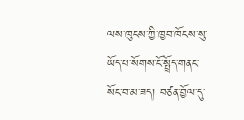ལས་ཁུངས་ཀྱི་ཁྱབ་ཁོངས་སུ་ཡོད་པ་སོགས་ངོ་སྤྲོད་གནང་སོང་བ་མ་ཟད། བཙན་བྱོལ་དུ་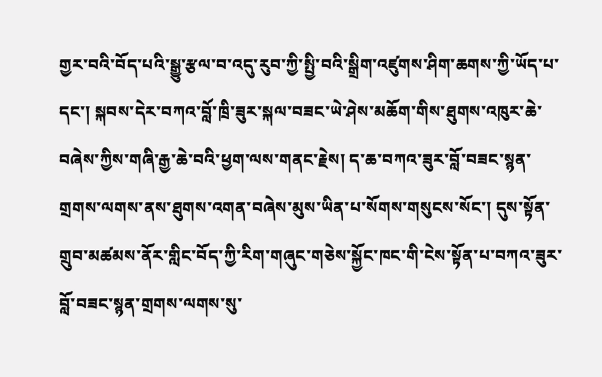གྱར་བའི་བོད་པའི་སྒྱུ་རྩལ་བ་འདུ་རུབ་ཀྱི་སྤྱི་བའི་སྒྲིག་འཛུགས་ཤིག་ཆགས་ཀྱི་ཡོད་པ་དང་། སྐབས་དེར་བཀའ་བློ་ཁྲི་ཟུར་སྐལ་བཟང་ཡེ་ཤེས་མཆོག་གིས་ཐུགས་འཁུར་ཆེ་བཞེས་ཀྱིས་གཞི་རྒྱ་ཆེ་བའི་ཕྱག་ལས་གནང་རྗེས། ད་ཆ་བཀའ་ཟུར་བློ་བཟང་སྙན་གྲགས་ལགས་ནས་ཐུགས་འགན་བཞེས་མུས་ཡིན་པ་སོགས་གསུངས་སོང་། དུས་སྟོན་གྲུབ་མཚམས་ནོར་གླིང་བོད་ཀྱི་རིག་གཞུང་གཅེས་སྐྱོང་ཁང་གི་ངེས་སྟོན་པ་བཀའ་ཟུར་བློ་བཟང་སྙན་གྲགས་ལགས་སུ་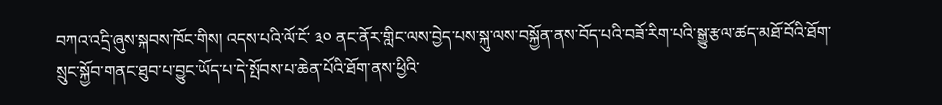བཀའ་འདྲི་ཞུས་སྐབས་ཁོང་གིས། འདས་པའི་ལོ་ངོ་ ༣༠ ནང་ནོར་གླིང་ལས་བྱེད་པས་སྐུ་ལས་བསྐྱོན་ནས་བོད་པའི་བཟོ་རིག་པའི་སྒྱུ་རྩལ་ཚད་མཐོ་བོའི་ཐོག་སྲུང་སྐྱོབ་གནང་ཐུབ་པ་བྱུང་ཡོད་པ་དེ་སྤོབས་པ་ཆེན་པོའི་ཐོག་ནས་ཕྱིའི་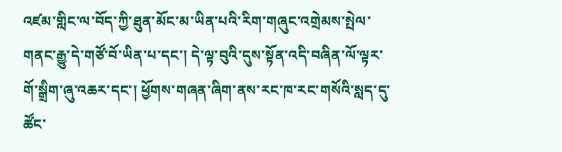འཛམ་གླིང་ལ་བོད་ཀྱི་ཐུན་མོང་མ་ཡིན་པའི་རིག་གཞུང་འགྲེམས་སྤེལ་གནང་རྒྱུ་དེ་གཙོ་བོ་ཡིན་པ་དང་། དེ་ལྟ་བུའི་དུས་སྟོན་འདི་བཞིན་ལོ་ལྟར་གོ་སྒྲིག་ཞུ་འཆར་དང་། ཕྱོགས་གཞན་ཞིག་ནས་རང་ཁ་རང་གསོའི་སླད་དུ་ཚོང་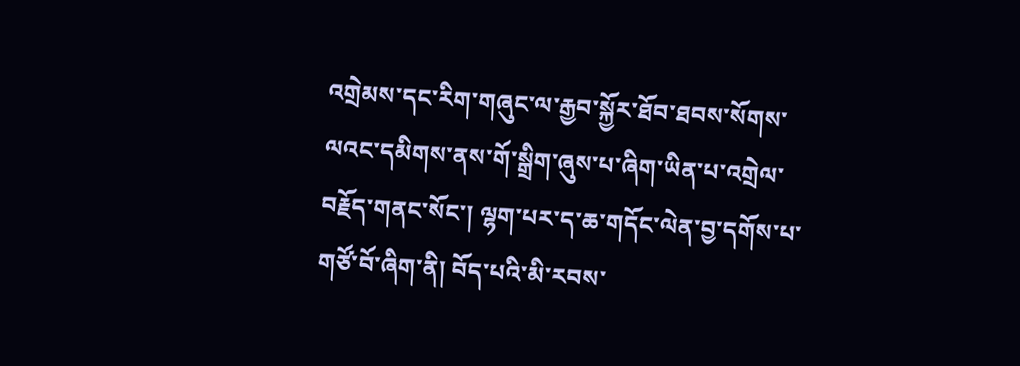འགྲེམས་དང་རིག་གཞུང་ལ་རྒྱབ་སྐྱོར་ཐོབ་ཐབས་སོགས་ལའང་དམིགས་ནས་གོ་སྒྲིག་ཞུས་པ་ཞིག་ཡིན་པ་འགྲེལ་བརྗོད་གནང་སོང་། ལྷག་པར་ད་ཆ་གདོང་ལེན་བྱ་དགོས་པ་གཙོ་བོ་ཞིག་ནི། བོད་པའི་མི་རབས་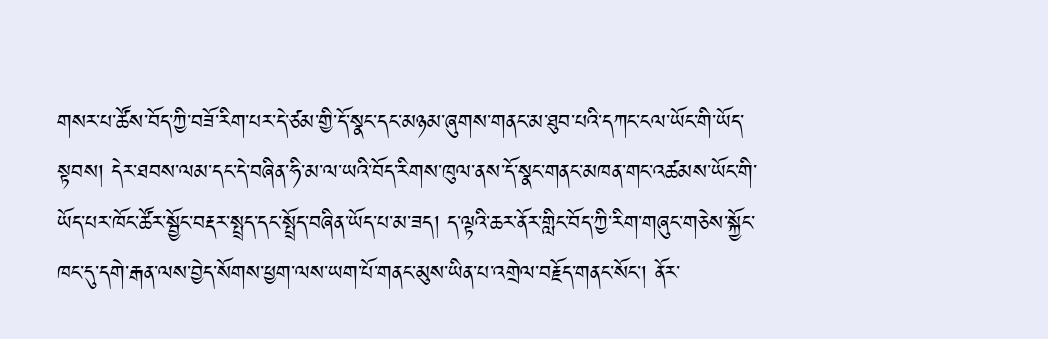གསར་པ་ཚོས་བོད་ཀྱི་བཟོ་རིག་པར་དེ་ཙམ་གྱི་དོ་སྣང་དང་མཉམ་ཞུགས་གནང་མ་ཐུབ་པའི་དཀང་ངལ་ཡོང་གི་ཡོད་སྟབས། དེར་ཐབས་ལམ་དང་དེ་བཞིན་ཧི་མ་ལ་ཡའི་བོད་རིགས་ཁུལ་ནས་དོ་སྣང་གནང་མཁན་གང་འཚམས་ཡོང་གི་ཡོད་པར་ཁོང་ཚོར་སྦྱོང་བརྡར་སྤྲད་དང་སྤྲོད་བཞིན་ཡོད་པ་མ་ཟད། ད་ལྟའི་ཆར་ནོར་གླིང་བོད་ཀྱི་རིག་གཞུང་གཅེས་སྐྱོང་ཁང་དུ་དགེ་རྒན་ལས་བྱེད་སོགས་ཕྱག་ལས་ཡག་པོ་གནང་མུས་ཡིན་པ་འགྲེལ་བརྗོད་གནང་སོང་། ནོར་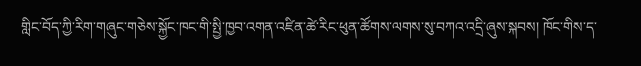གླིང་བོད་ཀྱི་རིག་གཞུང་གཅེས་སྐྱོང་ཁང་གི་སྤྱི་ཁྱབ་འགན་འཛིན་ཚེ་རིང་ཕུན་ཚོགས་ལགས་སུ་བཀའ་འདྲི་ཞུས་སྐབས། ཁོང་གིས་ད་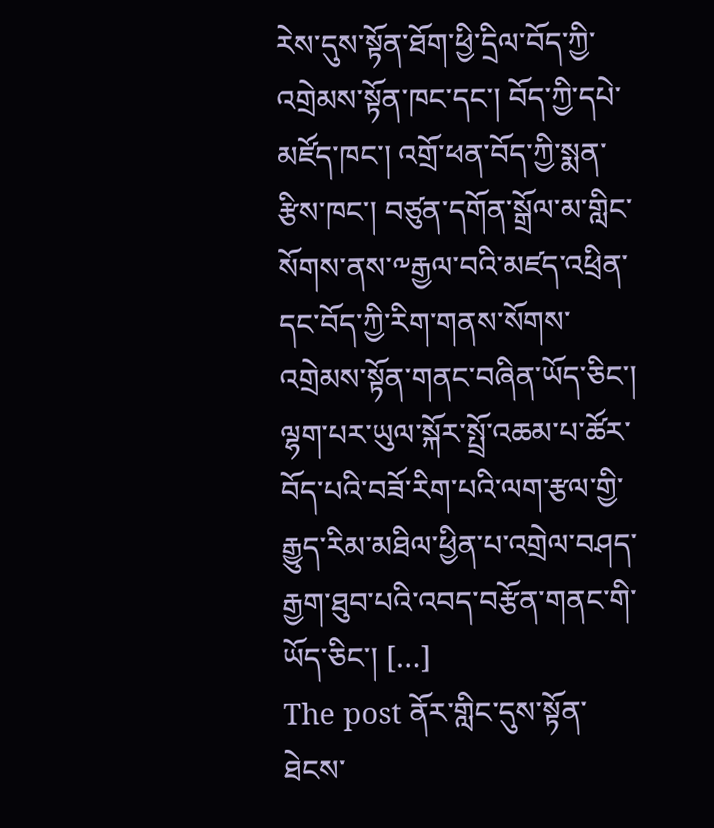རེས་དུས་སྟོན་ཐོག་ཕྱི་དྲིལ་བོད་ཀྱི་འགྲེམས་སྟོན་ཁང་དང་། བོད་ཀྱི་དཔེ་མཛོད་ཁང་། འགྲོ་ཕན་བོད་ཀྱི་སྨན་རྩིས་ཁང་། བཙུན་དགོན་སྒྲོལ་མ་གླིང་སོགས་ནས་༸རྒྱལ་བའི་མཛད་འཕྲིན་དང་བོད་ཀྱི་རིག་གནས་སོགས་འགྲེམས་སྟོན་གནང་བཞིན་ཡོད་ཅིང་། ལྷག་པར་ཡུལ་སྐོར་སྤྲོ་འཆམ་པ་ཚོར་བོད་པའི་བཟོ་རིག་པའི་ལག་རྩལ་གྱི་རྒྱུད་རིམ་མཐིལ་ཕྱིན་པ་འགྲེལ་བཤད་རྒྱག་ཐུབ་པའི་འབད་བརྩོན་གནང་གི་ཡོད་ཅིང་། […]
The post ནོར་གླིང་དུས་སྟོན་ཐེངས་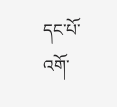དང་པོ་འགོ་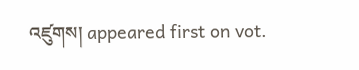འཛུགས། appeared first on vot.